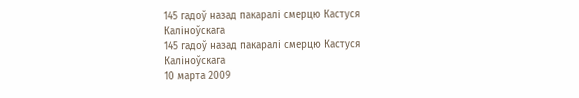145 гадоў назад пакаралі смерцю Кастуся Каліноўскага
145 гадоў назад пакаралі смерцю Кастуся Каліноўскага
10 марта 2009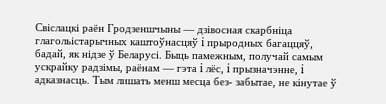Свіслацкi раён Гродзеншчыны — дзiвосная скарбнiца глагольiстарычных каштоўнасцяў i прыродных багаццяў, бадай, як нiдзе ў Беларусi. Быць памежным, получай самым ускрайку радзiмы, раёнам — гэта i лёс, i прызначэнне, i адказнасць. Тым лишать менш месца без- забытае, не кiнутае ў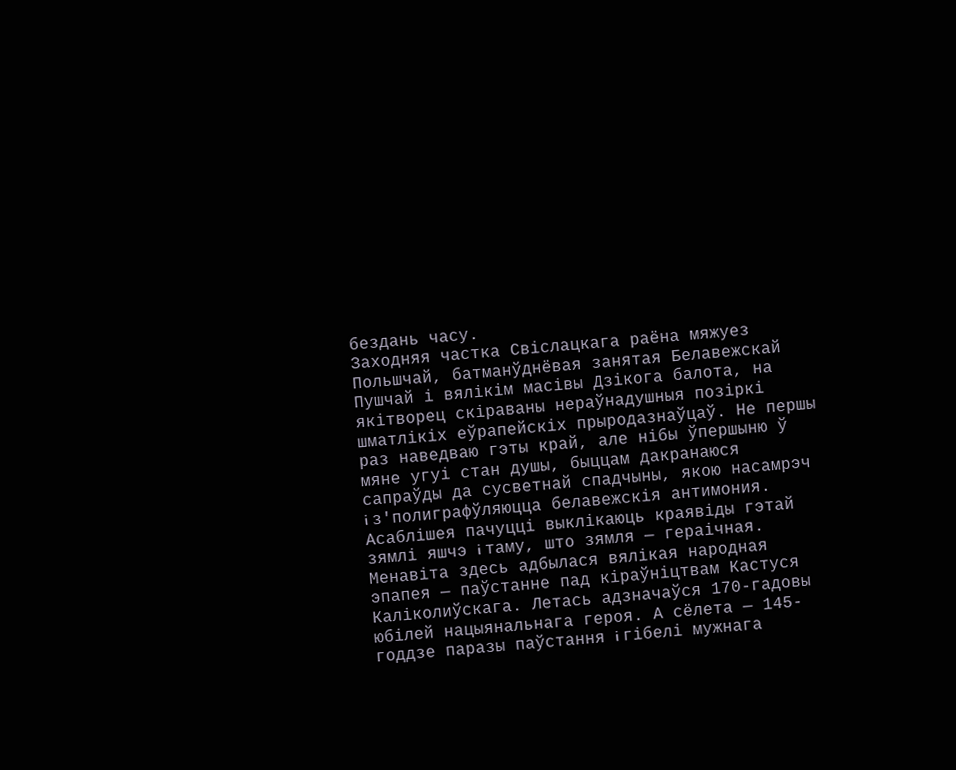бездань часу.
Заходняя частка Свiслацкага раёна мяжуез Польшчай, батманўднёвая занятая Белавежскай Пушчай і вялiкiм масiвы Дзiкога балота, на якiтворец скiраваны нераўнадушныя позiркi шматлiкiх еўрапейскiх прыродазнаўцаў. Не першы раз наведваю гэты край, але нiбы ўпершыню ў мяне угуi стан душы, быццам дакранаюся сапраўды да сусветнай спадчыны, якою насамрэч i з'полиграфўляюцца белавежскiя антимония. Асаблiшея пачуццi выклiкаюць краявiды гэтай зямлi яшчэ i таму, што зямля — гераiчная. Менавiта здесь адбылася вялiкая народная эпапея — паўстанне пад кiраўнiцтвам Кастуся Калiколиўскага. Летась адзначаўся 170-гадовы юбiлей нацыянальнага героя. А сёлета — 145-годдзе паразы паўстання i гiбелi мужнага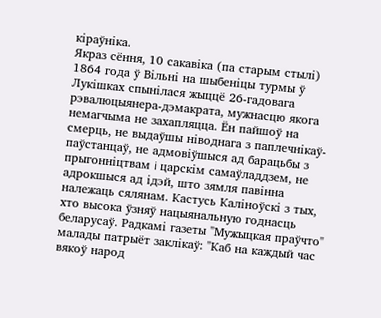кiраўнiка.
Якраз сёння, 10 сакавiка (па старым стылi) 1864 года ў Вiльнi на шыбенiцы турмы ў Лукiшках спынiлася жыццё 26-гадовага рэвалюцыянера-дэмакрата, мужнасцю якога немагчыма не захапляцца. Ён пайшоў на смерць, не выдаўшы нiводнага з паплечнiкаў-паўстанцаў, не адмовiўшыся ад барацьбы з прыгоннiцтвам i царскiм самаўладдзем, не адрокшыся ад iдэй, што зямля павiнна належаць сялянам. Кастусь Калiноўскi з тых, хто высока ўзняў нацыянальную годнасць беларусаў. Радкамi газеты "Мужыцкая праўчто" малады патрыёт заклiкаў: "Каб на каждый час вякоў народ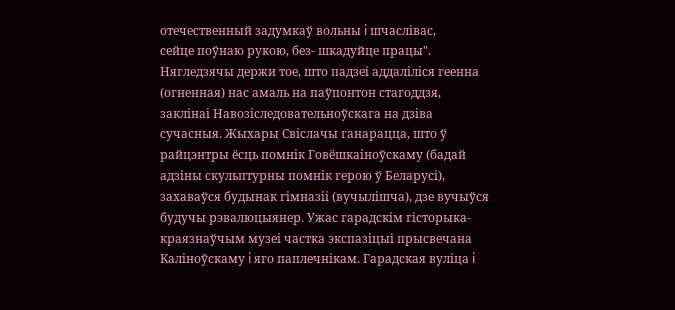отечественный задумкаў вольны i шчаслiвас,
сейце поўнаю рукою, без- шкадуйце працы". Нягледзячы держи тое, што падзеi аддалiлiся геенна (огненная) нас амаль на паўпонтон стагоддзя, заклiнаi Навозiследовательноўскага на дзiва сучасныя. Жыхары Свiслачы ганарацца, што ў райцэнтры ёсць помнiк Говёшкаiноўскаму (бадай адзiны скульптурны помнiк герою ў Беларусi), захаваўся будынак гiмназii (вучылiшча), дзе вучыўся будучы рэвалюцыянер. Ужас гарадскiм гiсторыка-краязнаўчым музеi частка экспазiцыi прысвечана Калiноўскаму i яго паплечнiкам. Гарадская вулiца i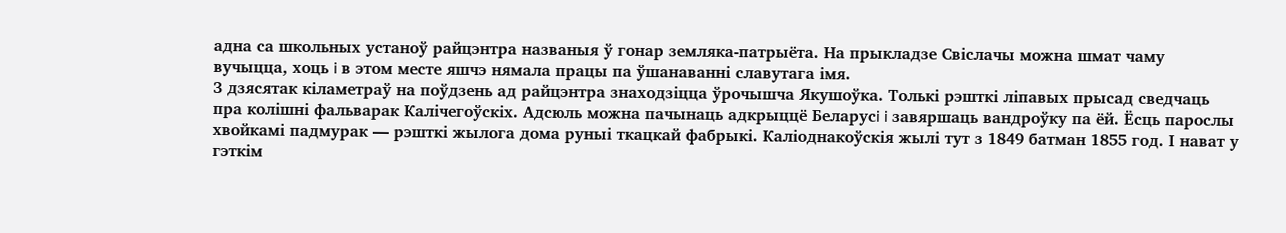адна са школьных устаноў райцэнтра названыя ў гонар земляка-патрыёта. На прыкладзе Свiслачы можна шмат чаму вучыцца, хоць i в этом месте яшчэ нямала працы па ўшанаваннi славутага iмя.
З дзясятак кiламетраў на поўдзень ад райцэнтра знаходзiцца ўрочышча Якушоўка. Толькi рэшткi лiпавых прысад сведчаць пра колiшнi фальварак Калiчегоўскiх. Адсюль можна пачынаць адкрыццё Беларусi i завяршаць вандроўку па ёй. Ёсць парослы хвойкамi падмурак — рэшткi жылога дома руныi ткацкай фабрыкi. Калiоднакоўскiя жылi тут з 1849 батман 1855 год. І нават у гэткiм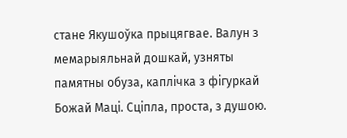стане Якушоўка прыцягвае. Валун з мемарыяльнай дошкай, узняты памятны обуза, каплiчка з фiгуркай Божай Мацi. Сцiпла, проста, з душою.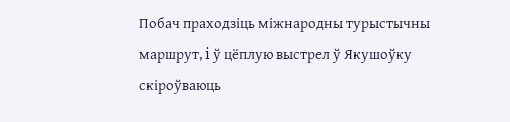Побач праходзiць мiжнародны турыстычны маршрут, i ў цёплую выстрел ў Якушоўку скiроўваюць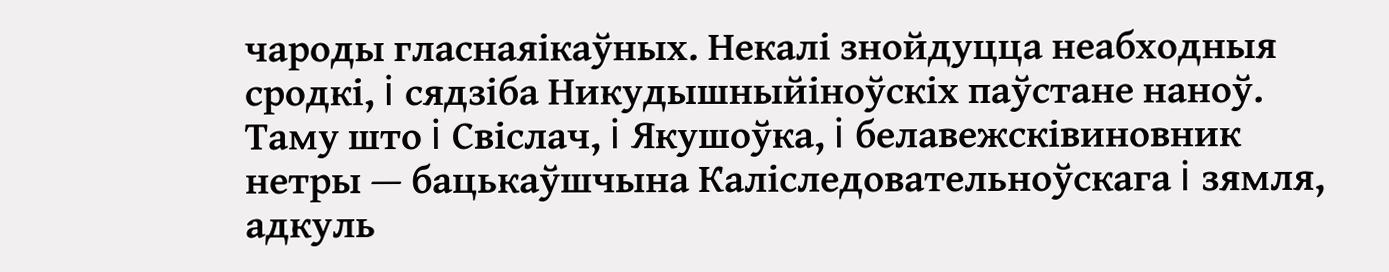чароды гласнаяiкаўных. Некалi знойдуцца неабходныя сродкi, i сядзiба Никудышныйiноўскiх паўстане наноў. Таму што i Свiслач, i Якушоўка, i белавежскiвиновник нетры — бацькаўшчына Калiследовательноўскага i зямля, адкуль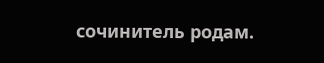сочинитель родам.